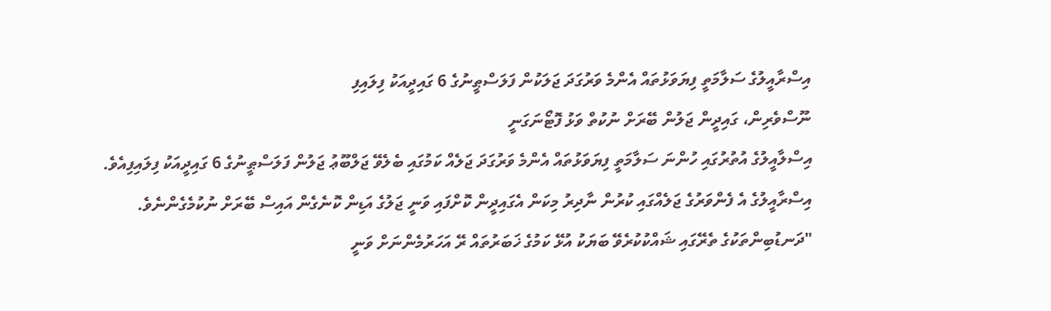އިސްރާއީލުގެ ސަލާމަތީ ފިޔަވަޅުތައް އެންމެ ވަރުގަދަ ޖަލަކުން ފަލަސްޠީނުގެ 6 ގައިދީއަކު ފިލައިފި
ނޫސްވެރިން، ގައިދީން ޖަލުން ބޭރަށް ނުކުތް ވަޅު ފޮޓޯނަގަނީ
އިސްލާއީލުގެ އުތުރުގައި ހުންނަ ސަލާމަތީ ފިޔަވަޅުތައް އެންމެ ވަރުގަދަ ޖަލެއް ކަމުގައި ބެލެވޭ ޖަލްބޫޢު ޖަލުން ފަލަސްޠީނުގެ 6 ގައިދީއަކު ފިލައިފިއެވެ. އިސްރާއީލުގެ އެ ފެންވަރުގެ ޖަލެއްގައި ކުރުން ނާދިރު މިކަން އެގައިދީން ކޮށްފައި ވަނީ ޖަލުގެ އަޑިން ކޮނެގެން އައިސް ބޭރަށް ނުކުމެގެންނެވެ.
"ދަނޑުބިންތަކުގެ ތެރޭގައި ޝައްކުކުރެވޭ ބަޔަކު އުޅޭ ކަމުގެ ޚަބަރުތައް ރޭ އަހަރުމެންނަށް ވަނީ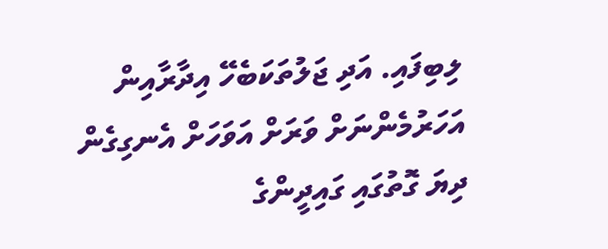ލިބިފައި. އަދި ޖަލުތަކަބެހޭ އިދާރާއިން އަހަރުމެންނަށް ވަރަށް އަވަހަށް އެނގިގެން ދިޔަ ގޮތުގައި ގައިދީންގެ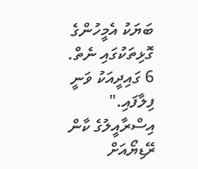ބަޔަކު އެމީހުންގެ ގޮޅިތަކުގައި ނެތް. 6 ގައިދީއަކު ވަނީ ފިލާފައި." އިސްރާއީލުގެ ކާން ރޭޑިޔޯއަށް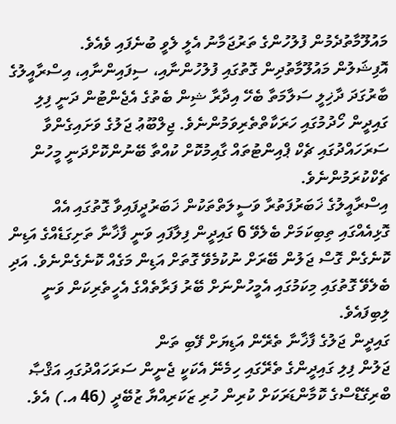މައުލޫމާތުދެމުން ފުލުހުންގެ ތަރުޖަމާނު އެލީ ލެވީ ބުނެފައި ވެއެވެ.
އޮފިޝަލުން މައުލޫމާތުދިން ގޮތުގައި ފުލުހުންނާއި، ސިފައިންނާއި، އިސްރާއީލުގެ ބާރުގަދަ ދާޚިލީ ސަލާމަތާ ބެހޭ އިދާރާ ޝިން ބެތުގެ އެޖެންޓުން ދަނީ ފިލި ގައިދީން ހޯދުމުގައި ހަރަކާތްތެރިވަމުންނެވެ. ޖިލްބޫޢު ޖަލުގެ ވަށައިގެންވާ ސަރަހައްދުގައި ޗެކް ޕްއިންޓުތައް ގާއިމުކޮށް ކުއްތާ ބޭނުންކޮށްދަނީ މީހުން ޗެކްކުރަމުންނެވެ.
އިސްރާއީލުގެ ޚަބަރުފަތުރާ ވަސީލަތްތަކުން ޚަބަރުދީފައިވާ ގޮތުގައި އެއް ގޮޅިއެއްގައި ތިބިކަމަށް ބެލެވޭ 6 ގައިދީން ފިލާފައި ވަނީ ފާޚާނާ ތަށިގަޑެއްގެ އަޑިން ކޮނެގެން ގޮސް ޖަލުން ބޭރަށް ނުކުމެވޭ ގޮތަށް އަޑިން މަގެއް ކޮނެގެންނެވެ. އަދި ބެލެވޭ ގޮތުގައި މިކަމުގައި އެމީހުންނަށް ބޭރު ފަރާތެއްގެ އެހީތެރިކަން ވަނީ ލިބިފައެވެ.
ގައިދީން ޖަލުގެ ފާޚާނާ ތެރޭން އަޑިޔަށް ފޭބި ތަން
ޖަލުން ފިލި ގައިދީންގެ ތެރޭގައި ހިމެނޭ އެކަކީ ޖެނީން ސަރަހައްދުގައި އަޤްޞާ ބްރިގޭޑްސްގެ ކޮމާންޑަރަކަށް ކުރިން ހުރި ޒަކަރިއްޔާ ޒުބޭދީ (46 އ.) އެވެ.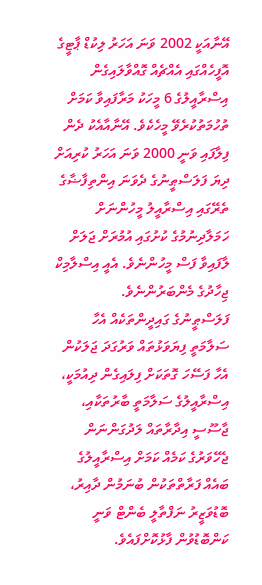އޭނާއަކީ 2002 ވަނަ އަހަރު ލިކުޑް ޕާޓީގެ އޮފީހެއްގައި އެއްޗެއް ގޮއްވާލައިގެން އިސްރާއީލުގެ 6 މީހަކު މަރާފައިވާ ކަމަށް ތުހުމަތުކުރެވޭ މީހެކެވެ. އޭނާއާއެކު ދެން ފިލާފައި ވަނީ 2000 ވަނަ އަހަރު ކުރިއަށް ދިޔަ ފަލަސްޠީނުގެ ދެވަނަ އިންތިފާޟާގެ ތެރޭގައި އިސްރާއީލު މީހުންނަށް ހަމަލާދިނުމުގެ ކުށުގައި އުމުރަށް ޖަލަށް ލާފައިވާ ފަސް މީހުންނެވެ. އެއީ އިސްލާމިކް ޖިހާދުގެ މެންބަރުންނެވެ.
ފަލަސްޠީނުގެ ގައިދީންތަކެއް އެހާ ސަލާމަތީ ފިޔަވަޅުތައް ވަރުގަދަ ޖަލަކުން އެހާ ފަސޭހަ ގޮތަކަށް ފިލައިގެން ދިއުމަކީ، އިސްރާއީލުގެ ސަލާމަތީ ބާރުތަކާއި، ޖާސޫސީ އިދާރާތައް ލަދުގަންނަން ޖެހޭވަރުގެ ކަމެއް ކަމަށް އިސްރާއީލުގެ ބައެއް ފަރާތްތަކުން ބުނަމުން ދާއިރު، ބޮޑުވަޒީރު ނަފްތާލީ ބެންޓް ވަނީ ކަންބޮޑުވުން ފާޅުކޮށްފައެވެ.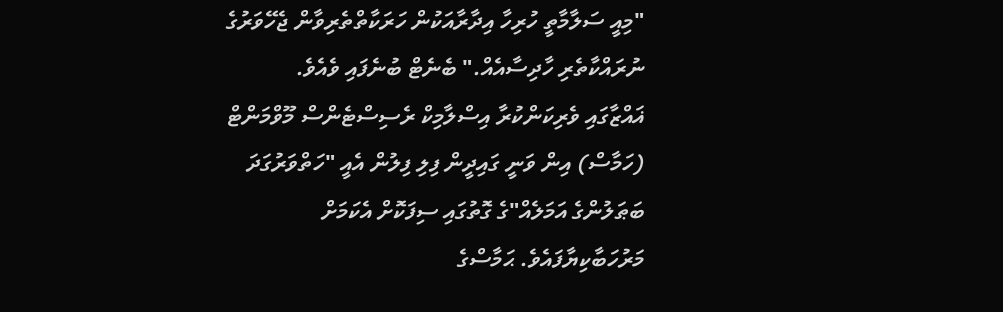"މިއީ ސަލާމާތީ ހުރިހާ އިދާރާއަކުން ހަރަކާތްތެރިވާން ޖެހޭވަރުގެ ނުރައްކާތެރި ހާދިސާއެއް." ބެނެޓް ބުނެފައި ވެއެވެ.
ޣައްޒާގައި ވެރިކަންކުރާ އިސްލާމިކް ރެސިސްޓެންސް މޫވްމަންޓް (ހަމާސް) އިން ވަނީ ގައިދީން ފިލި ފިލުން އެއީ "ހަތްވަރުގަދަ ބަޠަލުންގެ އަމަލެއް"ގެ ގޮތުގައި ސިފަކޮށް އެކަމަށް މަރުހަބާކިޔާފައެވެ. ޙަމާސްގެ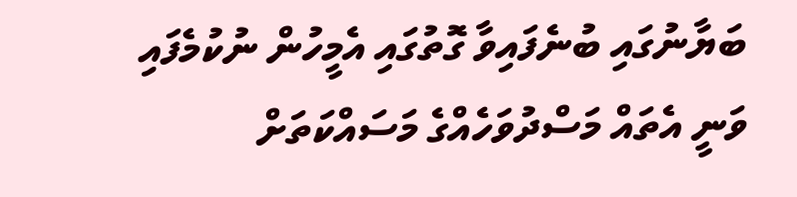ބަޔާނުގައި ބުނެފައިވާ ގޮތުގައި އެމީހުން ނުކުމެފައި ވަނީ އެތައް މަސްދުވަހެއްގެ މަސައްކަތަށް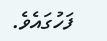ފަހުގައެވެ.